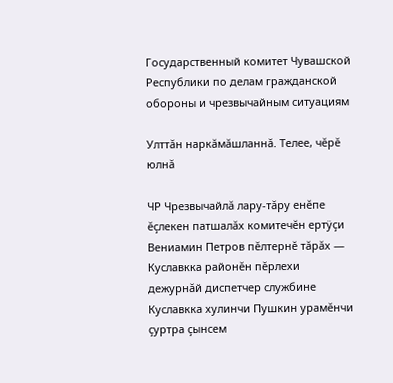Государственный комитет Чувашской Республики по делам гражданской обороны и чрезвычайным ситуациям

Улттăн наркăмăшланнă. Телее, чĕрĕ юлнă

ЧР Чрезвычайлă лару-тăру енĕпе ĕçлекен патшалăх комитечĕн ертÿçи Вениамин Петров пĕлтернĕ тăрăх — Куславкка районĕн пĕрлехи дежурнăй диспетчер службине Куславкка хулинчи Пушкин урамĕнчи çуртра çынсем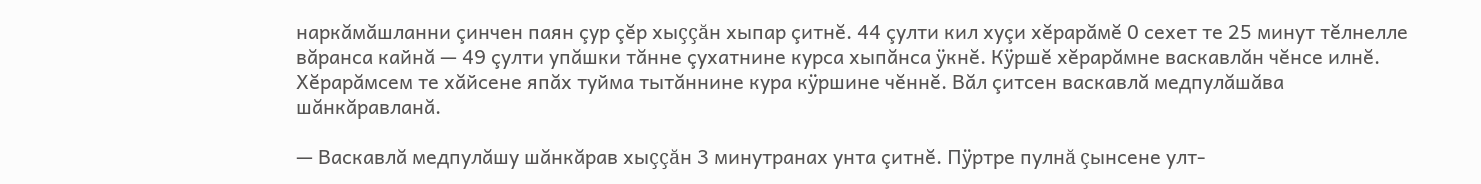наркăмăшланни çинчен паян çур çĕр хыççăн хыпар çитнĕ. 44 çулти кил хуçи хĕрарăмĕ 0 сехет те 25 минут тĕлнелле вăранса кайнă — 49 çулти упăшки тăнне çухатнине курса хыпăнса ÿкнĕ. Кÿршĕ хĕрарăмне васкавлăн чĕнсе илнĕ. Хĕрарăмсем те хăйсене япăх туйма тытăннине кура кÿршине чĕннĕ. Вăл çитсен васкавлă медпулăшăва шăнкăравланă.

— Васкавлă медпулăшу шăнкăрав хыççăн 3 минутранах унта çитнĕ. Пÿртре пулнă çынсене улт-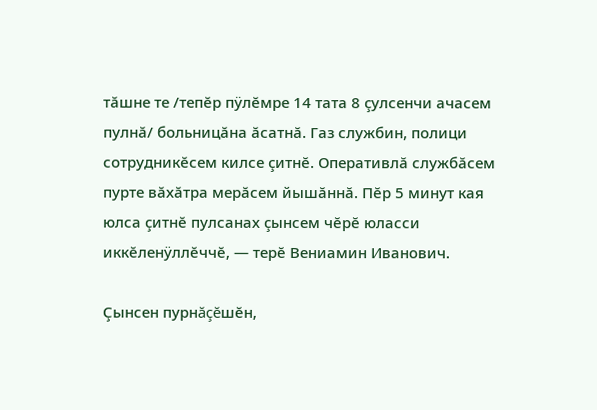тăшне те /тепĕр пÿлĕмре 14 тата 8 çулсенчи ачасем пулнă/ больницăна ăсатнă. Газ службин, полици сотрудникĕсем килсе çитнĕ. Оперативлă службăсем пурте вăхăтра мерăсем йышăннă. Пĕр 5 минут кая юлса çитнĕ пулсанах çынсем чĕрĕ юласси иккĕленÿллĕччĕ, — терĕ Вениамин Иванович.

Çынсен пурнăçĕшĕн,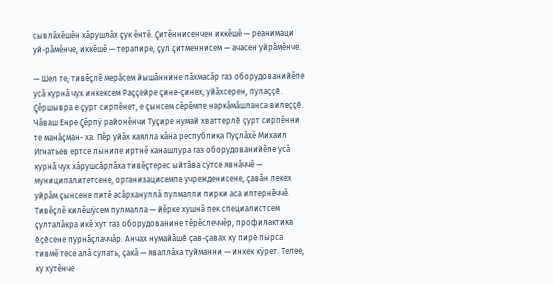сывлăхĕшĕн хăрушлăх çук ĕнтĕ. Çитĕннисенчен иккĕшĕ — реанимаци уй-рăмĕнче, иккĕшĕ — терапире, çул çитменнисем — ачасен уйрăмĕнче.

— Шел те, тивĕçлĕ мерăсем йышăннине пăхмасăр газ оборудованийĕпе усă курнă чух инкексем Раççейре çине-çинех, уйăхсерен, пулаççĕ. Çĕршывра е çурт сирпĕнет, е çынсем сĕрĕмпе наркăмăшланса вилеççĕ. Чăваш Енре Çĕрпÿ районĕнчи Туçире нумай хваттерлĕ çурт сирпĕнни те манăçман- ха. Пĕр уйăх каялла кăна республика Пуçлăхĕ Михаил Игнатьев ертсе пынипе иртнĕ канашлура газ оборудованийĕпе усă курнă чух хăрушсăрлăха тивĕçтерес ыйтăва сÿтсе явнăччĕ — муниципалитетсене, организацисемпе учрежденисене, çавăн пекех уйрăм çынсене питĕ асăрхануллă пулмалли пирки аса илтернĕччĕ. Тивĕçлĕ килĕшÿсем пулмалла — йĕрке хушнă пек специалистсем çулталăкра икĕ хут газ оборудованине тĕрĕслеччĕр, профилактика ĕçĕсене пурнăçлаччăр. Анчах нумайăшĕ çав-çавах ку пире пырса тивмĕ тесе алă сулать, çакă — яваплăха туйманни — инкек кÿрет. Телее, ку хутĕнче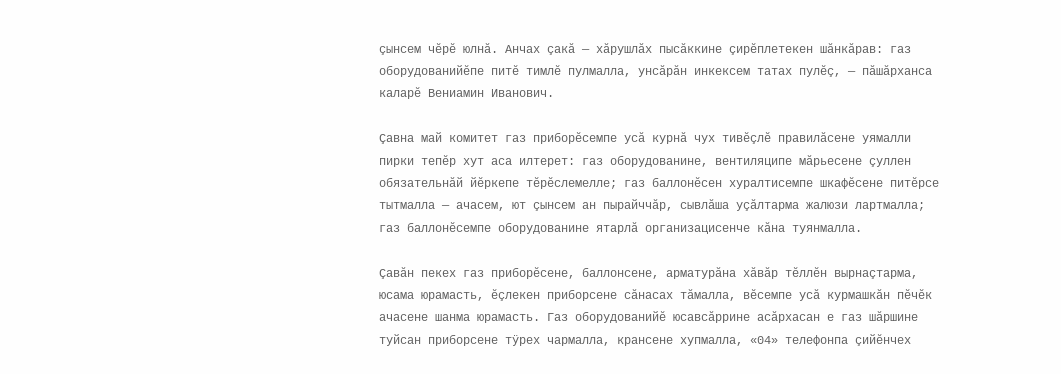çынсем чĕрĕ юлнă. Анчах çакă — хăрушлăх пысăккине çирĕплетекен шăнкăрав: газ оборудованийĕпе питĕ тимлĕ пулмалла, унсăрăн инкексем татах пулĕç, — пăшăрханса каларĕ Вениамин Иванович.

Çавна май комитет газ приборĕсемпе усă курнă чух тивĕçлĕ правилăсене уямалли пирки тепĕр хут аса илтерет: газ оборудованине, вентиляципе мăрьесене çуллен обязательнăй йĕркепе тĕрĕслемелле; газ баллонĕсен хуралтисемпе шкафĕсене питĕрсе тытмалла — ачасем, ют çынсем ан пырайччăр, сывлăша уçăлтарма жалюзи лартмалла; газ баллонĕсемпе оборудованине ятарлă организацисенче кăна туянмалла.

Çавăн пекех газ приборĕсене, баллонсене, арматурăна хăвăр тĕллĕн вырнаçтарма, юсама юрамасть, ĕçлекен приборсене сăнасах тăмалла, вĕсемпе усă курмашкăн пĕчĕк ачасене шанма юрамасть. Газ оборудованийĕ юсавсăррине асăрхасан е газ шăршине туйсан приборсене тÿрех чармалла, крансене хупмалла, «04» телефонпа çийĕнчех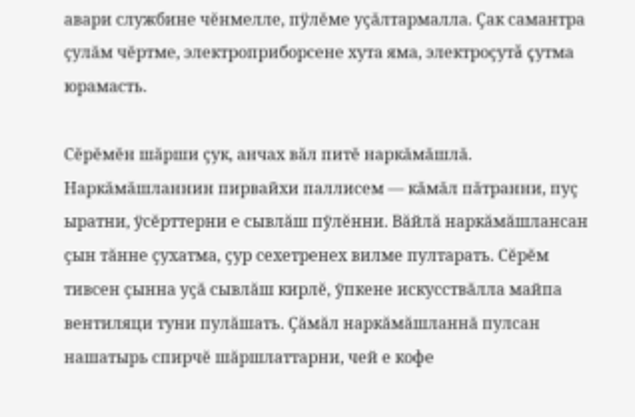авари службине чĕнмелле, пÿлĕме уçăлтармалла. Çак самантра çулăм чĕртме, электроприборсене хута яма, электроçутă çутма юрамасть.

Сĕрĕмĕн шăрши çук, анчах вăл питĕ наркăмăшлă. Наркăмăшланнин пирвайхи паллисем — кăмăл пăтранни, пуç ыратни, ÿсĕрттерни е сывлăш пÿлĕнни. Вăйлă наркăмăшлансан çын тăнне çухатма, çур сехетренех вилме пултарать. Сĕрĕм тивсен çынна уçă сывлăш кирлĕ, ÿпкене искусствăлла майпа вентиляци туни пулăшать. Çăмăл наркăмăшланнă пулсан нашатырь спирчĕ шăршлаттарни, чей е кофе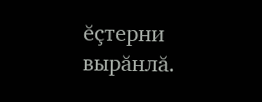ĕçтерни вырăнлă.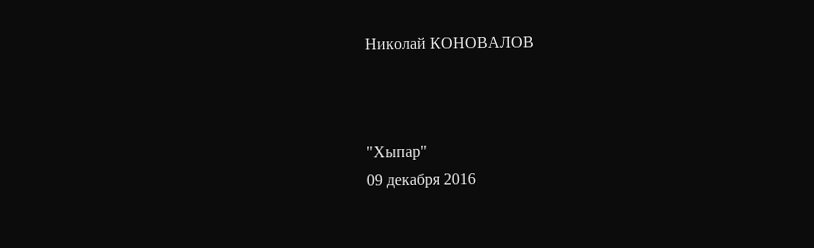Николай КОНОВАЛОВ



"Хыпар"
09 декабря 2016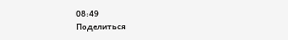08:49
Поделиться